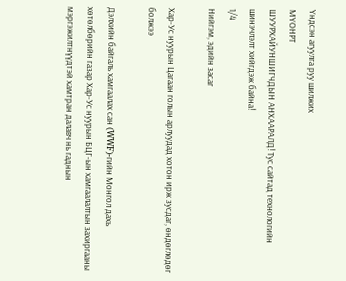Үндсэн агуулга руу шилжих
МҮОНРТ
ШУУРХАЙУНШИГЧДЫН АНХААРАЛД! Тус сайтад технологийн шинэчлэлт хийгдэж байна!
1/4
Нийгэм, эдийн засаг

Хар-Ус нуурын Цагаан голын арлуудад хотон ирж зусдаг, өндөглөдөг болжээ

Дэлхийн байгаль хамгаалах сан (WWF)-гийн Монгол дахь хөтөлбөрийн газар Хар-Ус нуурын БЦГ-ын хамгаалалтын захиргааны мэргэжилтнүүдтэй хамтран далавч нь гаднын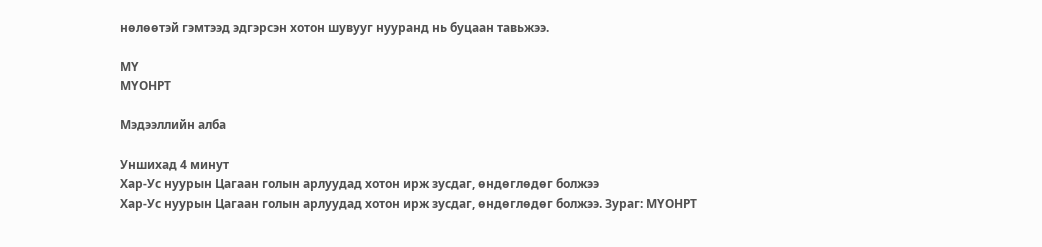нөлөөтэй гэмтээд эдгэрсэн хотон шувууг нууранд нь буцаан тавьжээ.

МҮ
МҮОНРТ

Мэдээллийн алба

Уншихад 4 минут
Хар-Ус нуурын Цагаан голын арлуудад хотон ирж зусдаг, өндөглөдөг болжээ
Хар-Ус нуурын Цагаан голын арлуудад хотон ирж зусдаг, өндөглөдөг болжээ. Зураг: МҮОНРТ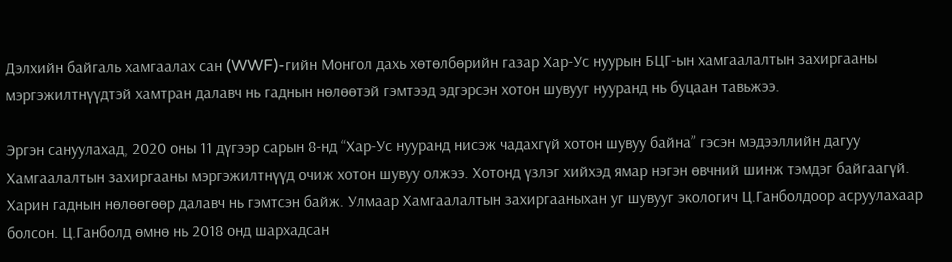Дэлхийн байгаль хамгаалах сан (WWF)-гийн Монгол дахь хөтөлбөрийн газар Хар-Ус нуурын БЦГ-ын хамгаалалтын захиргааны мэргэжилтнүүдтэй хамтран далавч нь гаднын нөлөөтэй гэмтээд эдгэрсэн хотон шувууг нууранд нь буцаан тавьжээ.

Эргэн сануулахад, 2020 оны 11 дүгээр сарын 8-нд “Хар-Ус нууранд нисэж чадахгүй хотон шувуу байна” гэсэн мэдээллийн дагуу Хамгаалалтын захиргааны мэргэжилтнүүд очиж хотон шувуу олжээ. Хотонд үзлэг хийхэд ямар нэгэн өвчний шинж тэмдэг байгаагүй. Харин гаднын нөлөөгөөр далавч нь гэмтсэн байж. Улмаар Хамгаалалтын захиргааныхан уг шувууг экологич Ц.Ганболдоор асруулахаар болсон. Ц.Ганболд өмнө нь 2018 онд шархадсан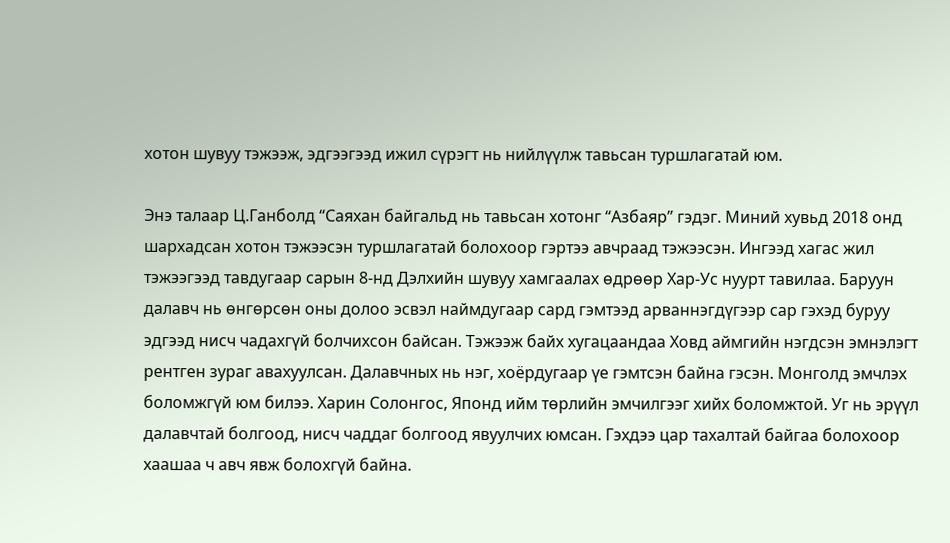хотон шувуу тэжээж, эдгээгээд ижил сүрэгт нь нийлүүлж тавьсан туршлагатай юм.

Энэ талаар Ц.Ганболд “Саяхан байгальд нь тавьсан хотонг “Азбаяр” гэдэг. Миний хувьд 2018 онд шархадсан хотон тэжээсэн туршлагатай болохоор гэртээ авчраад тэжээсэн. Ингээд хагас жил тэжээгээд тавдугаар сарын 8-нд Дэлхийн шувуу хамгаалах өдрөөр Хар-Ус нуурт тавилаа. Баруун далавч нь өнгөрсөн оны долоо эсвэл наймдугаар сард гэмтээд арваннэгдүгээр сар гэхэд буруу эдгээд нисч чадахгүй болчихсон байсан. Тэжээж байх хугацаандаа Ховд аймгийн нэгдсэн эмнэлэгт рентген зураг авахуулсан. Далавчных нь нэг, хоёрдугаар үе гэмтсэн байна гэсэн. Монголд эмчлэх боломжгүй юм билээ. Харин Солонгос, Японд ийм төрлийн эмчилгээг хийх боломжтой. Уг нь эрүүл далавчтай болгоод, нисч чаддаг болгоод явуулчих юмсан. Гэхдээ цар тахалтай байгаа болохоор хаашаа ч авч явж болохгүй байна.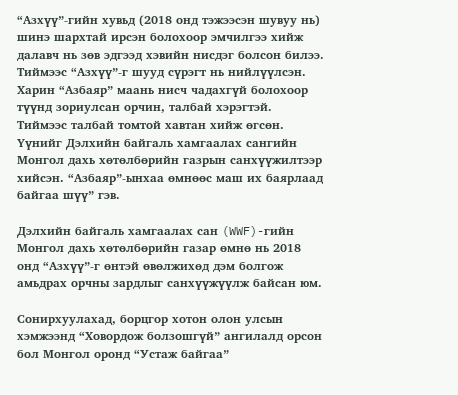“Азхүү”-гийн хувьд (2018 онд тэжээсэн шувуу нь) шинэ шархтай ирсэн болохоор эмчилгээ хийж далавч нь зөв эдгээд хэвийн нисдэг болсон билээ. Тиймээс “Азхүү”-г шууд сүрэгт нь нийлүүлсэн. Харин “Азбаяр” маань нисч чадахгүй болохоор түүнд зориулсан орчин, талбай хэрэгтэй. Тиймээс талбай томтой хавтан хийж өгсөн. Үүнийг Дэлхийн байгаль хамгаалах сангийн Монгол дахь хөтөлбөрийн газрын санхүүжилтээр хийсэн. “Азбаяр”-ынхаа өмнөөс маш их баярлаад байгаа шүү” гэв.

Дэлхийн байгаль хамгаалах сан (WWF)-гийн Монгол дахь хөтөлбөрийн газар өмнө нь 2018 онд “Азхүү”-г өнтэй өвөлжихөд дэм болгож амьдрах орчны зардлыг санхүүжүүлж байсан юм.

Сонирхуулахад, борцгор хотон олон улсын хэмжээнд “Ховордож болзошгүй” ангилалд орсон бол Монгол оронд “Устаж байгаа”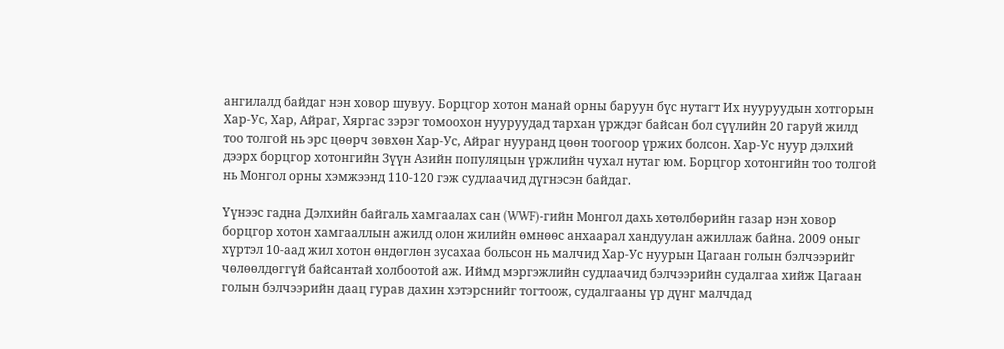ангилалд байдаг нэн ховор шувуу. Борцгор хотон манай орны баруун бүс нутагт Их нууруудын хотгорын Хар-Ус, Хар, Айраг, Хяргас зэрэг томоохон нууруудад тархан үрждэг байсан бол сүүлийн 20 гаруй жилд тоо толгой нь эрс цөөрч зөвхөн Хар-Ус, Айраг нууранд цөөн тоогоор үржих болсон. Хар-Ус нуур дэлхий дээрх борцгор хотонгийн Зүүн Азийн популяцын үржлийн чухал нутаг юм. Борцгор хотонгийн тоо толгой нь Монгол орны хэмжээнд 110-120 гэж судлаачид дүгнэсэн байдаг.

Үүнээс гадна Дэлхийн байгаль хамгаалах сан (WWF)-гийн Монгол дахь хөтөлбөрийн газар нэн ховор борцгор хотон хамгааллын ажилд олон жилийн өмнөөс анхаарал хандуулан ажиллаж байна. 2009 оныг хүртэл 10-аад жил хотон өндөглөн зусахаа больсон нь малчид Хар-Ус нуурын Цагаан голын бэлчээрийг чөлөөлдөггүй байсантай холбоотой аж. Иймд мэргэжлийн судлаачид бэлчээрийн судалгаа хийж Цагаан голын бэлчээрийн даац гурав дахин хэтэрснийг тогтоож, судалгааны үр дүнг малчдад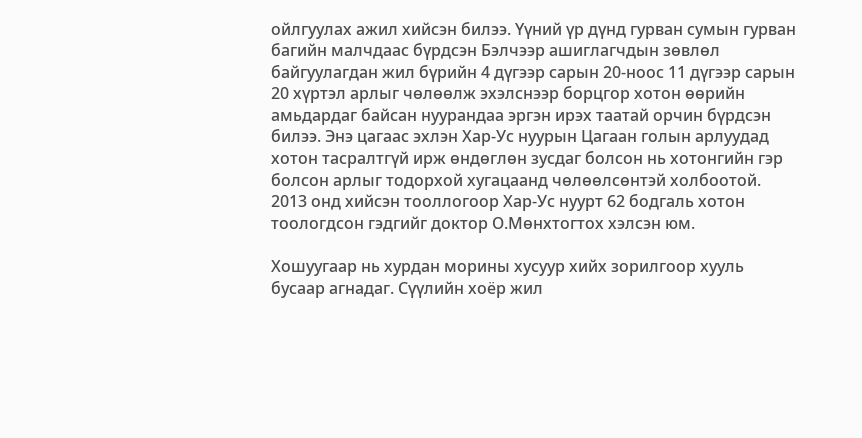ойлгуулах ажил хийсэн билээ. Үүний үр дүнд гурван сумын гурван багийн малчдаас бүрдсэн Бэлчээр ашиглагчдын зөвлөл байгуулагдан жил бүрийн 4 дүгээр сарын 20-ноос 11 дүгээр сарын 20 хүртэл арлыг чөлөөлж эхэлснээр борцгор хотон өөрийн амьдардаг байсан нуурандаа эргэн ирэх таатай орчин бүрдсэн билээ. Энэ цагаас эхлэн Хар-Ус нуурын Цагаан голын арлуудад хотон тасралтгүй ирж өндөглөн зусдаг болсон нь хотонгийн гэр болсон арлыг тодорхой хугацаанд чөлөөлсөнтэй холбоотой. 2013 онд хийсэн тооллогоор Хар-Ус нуурт 62 бодгаль хотон тоологдсон гэдгийг доктор О.Мөнхтогтох хэлсэн юм.

Хошуугаар нь хурдан морины хусуур хийх зорилгоор хууль бусаар агнадаг. Сүүлийн хоёр жил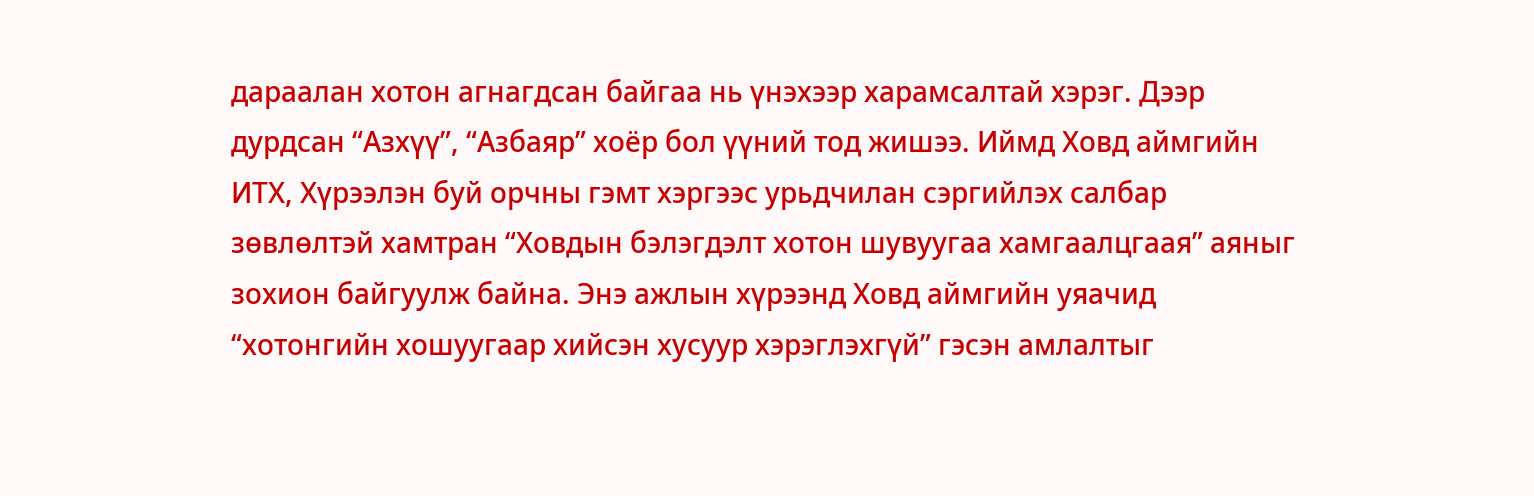дараалан хотон агнагдсан байгаа нь үнэхээр харамсалтай хэрэг. Дээр дурдсан “Азхүү”, “Азбаяр” хоёр бол үүний тод жишээ. Иймд Ховд аймгийн ИТХ, Хүрээлэн буй орчны гэмт хэргээс урьдчилан сэргийлэх салбар зөвлөлтэй хамтран “Ховдын бэлэгдэлт хотон шувуугаа хамгаалцгаая” аяныг зохион байгуулж байна. Энэ ажлын хүрээнд Ховд аймгийн уяачид “хотонгийн хошуугаар хийсэн хусуур хэрэглэхгүй” гэсэн амлалтыг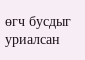өгч бусдыг уриалсан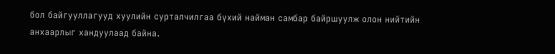бол байгууллагууд хуулийн сурталчилгаа бүхий найман самбар байршуулж олон нийтийн анхаарлыг хандуулаад байна.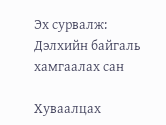Эх сурвалж: Дэлхийн байгаль хамгаалах сан

Хуваалцах